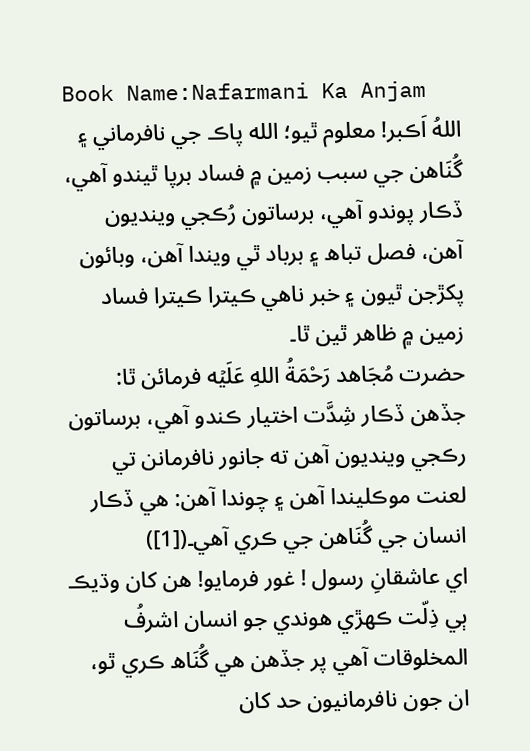Book Name:Nafarmani Ka Anjam
اللهُ اَڪبر! معلوم ٿيو؛ الله پاڪ جي نافرماني ۽ گُنَاهن جي سبب زمين ۾ فساد برپا ٿيندو آهي، ڏڪار پوندو آهي، برساتون رُڪجي وينديون آهن، فصل تباھ ۽ برباد ٿي ويندا آهن، وبائون پکڙجن ٿيون ۽ خبر ناهي ڪيترا ڪيترا فساد زمين ۾ ظاهر ٿين ٿا۔
حضرت مُجَاهد رَحْمَةُ اللهِ عَلَيۡه فرمائن ٿا: جڏهن ڏڪار شِدَّت اختيار ڪندو آهي، برساتون رڪجي وينديون آهن ته جانور نافرمانن تي لعنت موڪليندا آهن ۽ چوندا آهن: هي ڏڪار انسان جي گُنَاهن جي ڪري آهي۔([1])
اي عاشقانِ رسول ! غور فرمايو! هن کان وڌيڪ ٻي ذِلّت ڪهڙي هوندي جو انسان اشرفُ المخلوقات آهي پر جڏهن هي گُنَاھ ڪري ٿو، ان جون نافرمانيون حد کان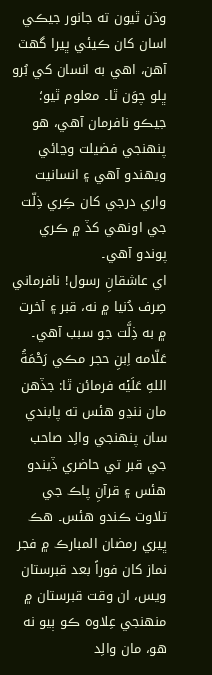وڌن ٿيون ته جانور جيڪي اسان کان ڪيئي ڀيرا گھٽ آهن، اهي به انسان کي بُرو ڀلو چوَن ٿا۔ معلوم ٿيو؛ جيڪو نافرمان آهي، هو پنهنجي فضيلت وڃائي ويهندو آهي ۽ انسانيت واري درجي کان ڪِري ذِلّت جي اونهي کڏ ۾ ڪري پوندو آهي۔
اي عاشقانِ رسول! نافرماني صِرف دُنيا ۾ نه، قبر ۽ آخرت ۾ به ذِلَّت جو سبب آهي۔ عَلّامه اِبنِ حجر مڪي رَحْمَةُ اللهِ عَلَيۡه فرمائن ٿا: جڏهن مان ننڍو هئس ته پابندي سان پنهنجي والِد صاحب جي قبر تي حاضري ڏيندو هئس ۽ قرآنِ پاڪ جي تلاوت ڪندو هئس۔ هڪ ڀيري رمضان المبارڪ ۾ فجر نماز کان فوراً بعد قبرستان ويس، ان وقت قبرستان ۾ منهنجي عِلاوه ڪو ٻيو نه هو، مان والِد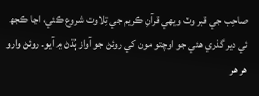صاحِب جي قبر وٽ ويهي قرآنِ ڪريم جي تِلاوت شروع ڪئي، اڃا ڪجھ ئي دير گذري هئي جو اوچتو مون کي روئڻ جو آواز ٻُڌڻ ۾ آيو۔ روئڻ وارو هر هر